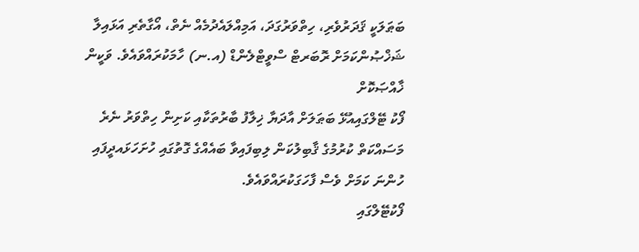ބަޠަލަކީ ޤަދަރުވެރި، ހިތްވަރުގަދަ، އަމިއްލައެދުމެއް ނެތް، އޯގާތެރި އަޅައިލާ
ޝަޚްޞުންކަމަށް ރޮބަރޓް ސްވީޓްލެންޑް (އ.ނ) ހާމަކުރައްވައެވެ. ވަކީން ޚާއްޞަކޮށް
ފޯކު ޓޭލްގައިއުޅޭ ބަޠަލަށް އާދަޔާ ޚިލާފު ބާރުތަކާއި ކަށިން ހިތްވަރު ނެރެ
މަސައްކަތް ކުރުމުގެ ޤާބިލުކަން ލިބިފައިވާ ބައެއްގެ ގޮތުގައި ހުށަހަޅައދީފައި
ހުންނަ ކަމަށް ވެސް ފާހަގަކުރައްވައެވެ.
ފޯކުޓޭލްގައި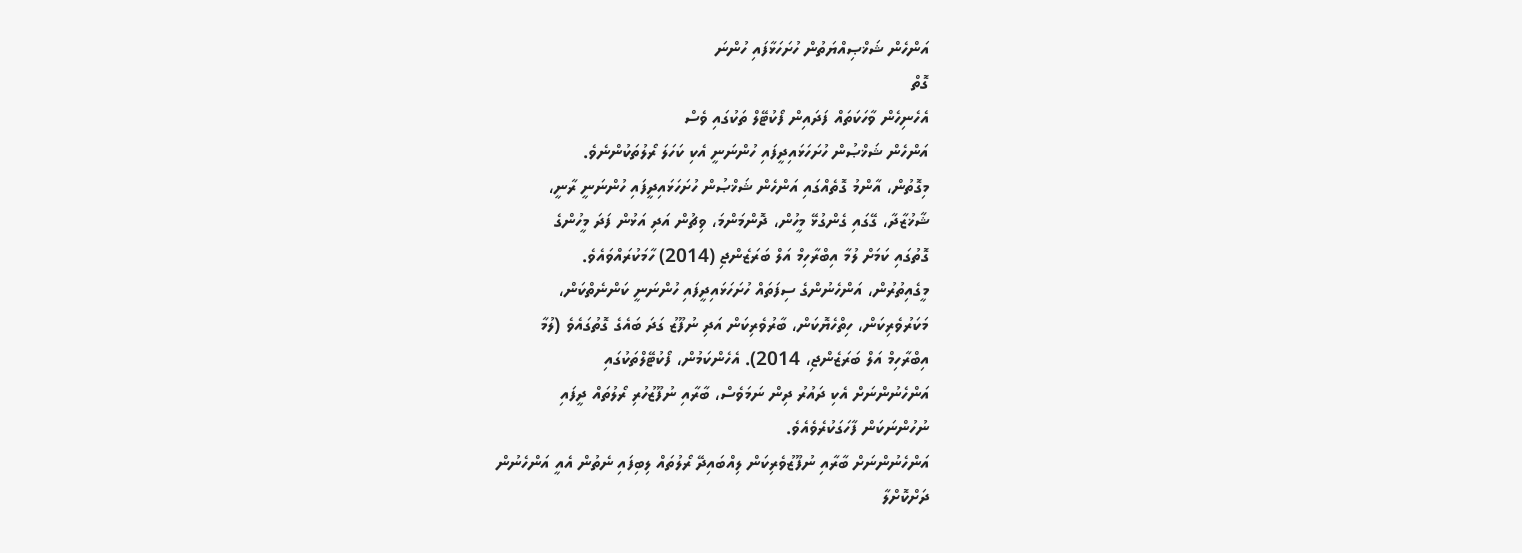އަންހެން ޝަޚްޞިއްޔަތުން ހުށަހަޅާފައި ހުންނަ
ގޮތް
އެހެނިހެން ވާހަކަތައް ފަދައިން ފޯކުޓޭލް ތަކުގައި ވެސް
އަންހެން ޝަޚްޞުން ހުށަހަޅައިދީފައި ހުންނަނީ އެކި ކަހަލަ ރޯލުތަކުންނެވެ.
މިގޮތުން، އާންމު ގޮތެއްގައި އަންހެން ޝަޚްޞުން ހުށަހަޅައިދީފައި ހުންނަނީ ރާނީ،
ޝާޚުޒާދާ، ގޭގައި ގެންގުޅޭ މީހުން، ދޮންމަންމަ، ވިޗުން އަދި އަޅުން ފަދަ މީހުންގެ
ގޮތުގައި ކަމަށް ލުމާ އިބްރާހިމް އަލް ބަރަޒެންޖި (2014) ހާމަކުރައްވައެވެ.
މީގެއިތުރުން، އަންހެނުންގެ ސިފަތައް ހުށަހަޅައިދީފައި ހުންނަނީ ކަންނެތްކަން،
މަކަރުވެރިކަން، ހިތްހެޔޮކަން، ބާރުވެރިކަން އަދި ނުފޫޒު ގަދަ ބައެގެ ގޮތުގައެވެ (ލުމާ
އިބްރާހިމް އަލް ބަރަޒެންޖި، 2014). އެހެންކަމުން، ފޯކުޓޭލްތަކުގައި
އަންހެނުންނަށް އެކި ދައުރު ދިން ނަމަވެސް، ބާރާއި ނުފޫޒުހުރި ރޯލުތައް ދީފައި
ނުހުންނަކަން ފާހަގަކުރެވެއެވެ.
އަންހެނުންނަށް ބާރާއި ނުފޫޒުވެރިކަން ލިއްބައިދޭ ރޯލުތައް ލިބިފައި ނެތުން އެއީ އަންހެނުން
ދަށްކޮށްލާ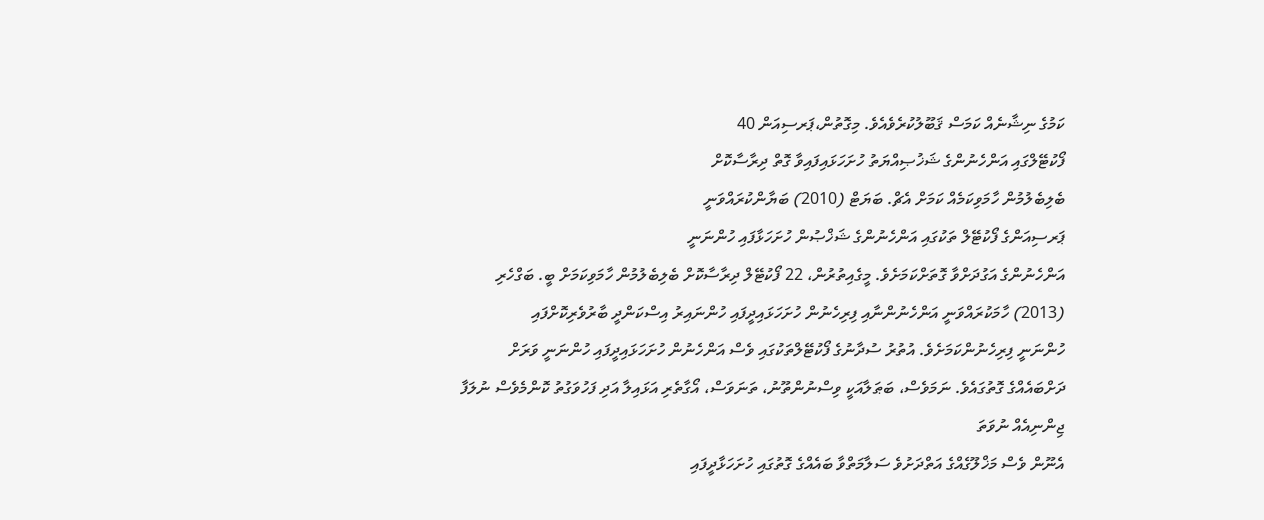ކަމުގެ ނިޝާނެއް ކަމަސް ޤަބޫލުކުރެވެއެވެ. މިގޮތުން،ޕަރސިއަން 40
ފޯކުޓޭލްގައި އަންހެނުންގެ ޝަޚުޞިއްޔަތު ހުށަހަޅައިފައިވާ ގޮތް ދިރާސާކޮށް
ބެލިބެލުމުން ހާމަވިކަމެއް ކަމަށް އެޗް. ބަޔަޓް (2010) ބަޔާންކުރައްވަނީ
ޕަރސިއަންގެ ފޯކުޓޭލް ތަކުގައި އަންހެނުންގެ ޝަޚްޞުން ހުށަހަޅާފައި ހުންނަނީ
އަންހެނުންގެ އަގުދަށްވާ ގޮތަށްކަމަށެވެ. މީގެއިތުރުން، 22 ފޯކުޓޭލް ދިރާސާކޮށް ބެލިބެލުމުން ހާމަވިކަމަށް ބީ. ބަގްހެރި
(2013) ހާމަކުރައްވަނީ އަންހެނުންނާއި ފިރިހެނުން ހުށަހަޅައިދީފައި ހުންނައިރު އިސްކަންދީ ބާރުވެރިކޮށްފައި
ހުންނަނީ ފިރިހެނުންކަމަށެވެ. އުތުރު ސުދާނުގެ ފޯކުޓޭލްތަކުގައި ވެސް އަންހެނުން ހުށަހަޅައިދީފައި ހުންނަނީ ވަރަށް ދަށްބައެއްގެ ގޮތުގައެވެ. ނަމަވެސް، ބަޠަލާއަކީ ވިސްނުންތޫނު، ތަނަވަސް، އޯގާތެރި އަޅައިލާ އަދި ފަހުވަގުތު ކޮންމެވެސް ނުލަފާ ޖިންނިއެއް ނުވަތަ
އެނޫން ވެސް މަޚްލޫގެއްގެ އަތްދަށުވެ ސަލާމަތްވާ ބައެއްގެ ގޮތުގައި ހުށަހަޅާދީފައި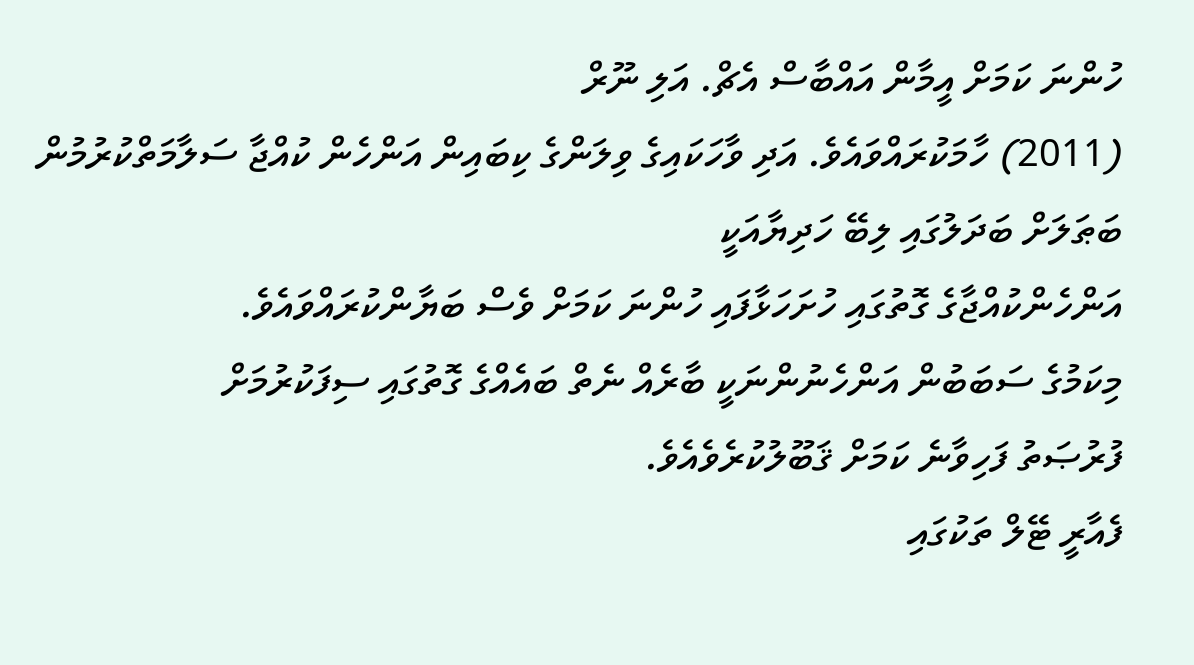ހުންނަ ކަމަށް އީމާން އައްބާސް އެޗް. އަލި ނޫރް
(2011) ހާމަކުރައްވައެވެ. އަދި ވާހަކައިގެ ވިލަންގެ ކިބައިން އަންހެން ކުއްޖާ ސަލާމަތްކުރުމުން ބަޠަލަށް ބަދަލުގައި ލިބޭ ހަދިޔާއަކީ
އަންހެންކުއްޖާގެ ގޮތުގައި ހުށަހަޅާފައި ހުންނަ ކަމަށް ވެސް ބަޔާންކުރައްވައެވެ.
މިކަމުގެ ސަބަބުން އަންހެނުންނަކީ ބާރެއް ނެތް ބައެއްގެ ގޮތުގައި ސިފަކުރުމަށް
ފުރުޞަތު ފަހިވާނެ ކަމަށް ޤަބޫލުކުރެވެއެވެ.
ފެއާރީ ޓޭލް ތަކުގައި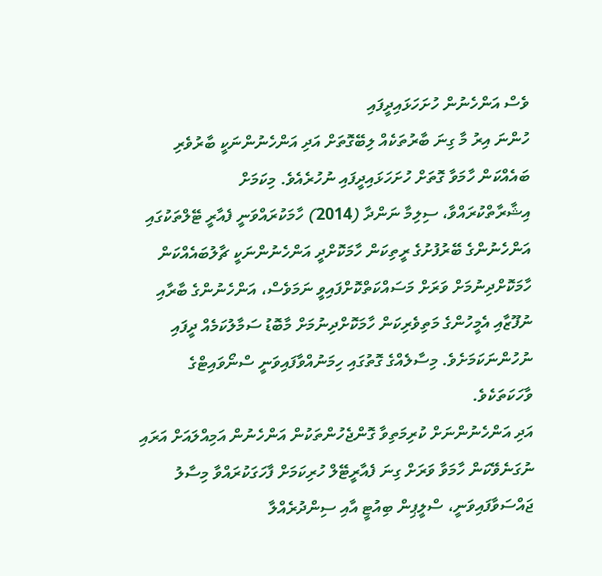ވެސް އަންހެނުން ހުށަހަޅައިދީފައި
ހުންނަ އިރު މާ ގިނަ ބާރުތަކެއް ލިބޭގޮތަށް އަދި އަންހެނުންނަކީ ބާރުވެރި
ބައެއްކަން ހާމަވާ ގޮތަށް ހުށަހަޅައިދީފައި ނުހުރެއެވެ. މިކަމަށް
އިޝާރާތްކުރައްވާ، ސިލިމާ ނަންދާ (2014) ހާމަކުރައްވަނީ ފެއާރީ ޓޭލްތަކުގައި
އަންހެނުންގެ ބޭރުފުށުގެ ރީތިކަން ހާމަކޮށްދީ އަންހެނުންނަކީ ޗާލުބައެއްކަން
ހާމަކޮށްދިނުމަށް ވަރަށް މަސައްކަތްކޮށްފައިވީ ނަމަވެސް، އަންހެނުންގެ ބާރާއި
ނުފޫޒާއި އެމީހުންގެ މަތިވެރިކަން ހާމަކޮށްދިނުމަށް މާބޮޑު ސަމާލުކަމެއް ދީފައި
ނުހުންނަކަމަށެވެ. މިސާލެއްގެ ގޮތުގައި ހިމަނުއްވާފައިވަނީ ސްނޯވައިޓްގެ ވާހަކަތަކެވެ.
އަދި އަންހެނުންނަށް ކުރިމަތިވާ ގޮންޖެހުންތަކުން އަންހެނުން އަމިއްލައަށް އަރައި
ނުގަނެވޭކަން ހާމަވާ ވަރަށް ގިނަ ފެއާރީޓޭލް ހުރިކަމަށް ފާހަގަކުރައްވާ މިސާލު
ޖައްސަވާފައިވަނީ، ސްލީޕިން ބިއުޓީ އާއި ސިންދުރެއްލާ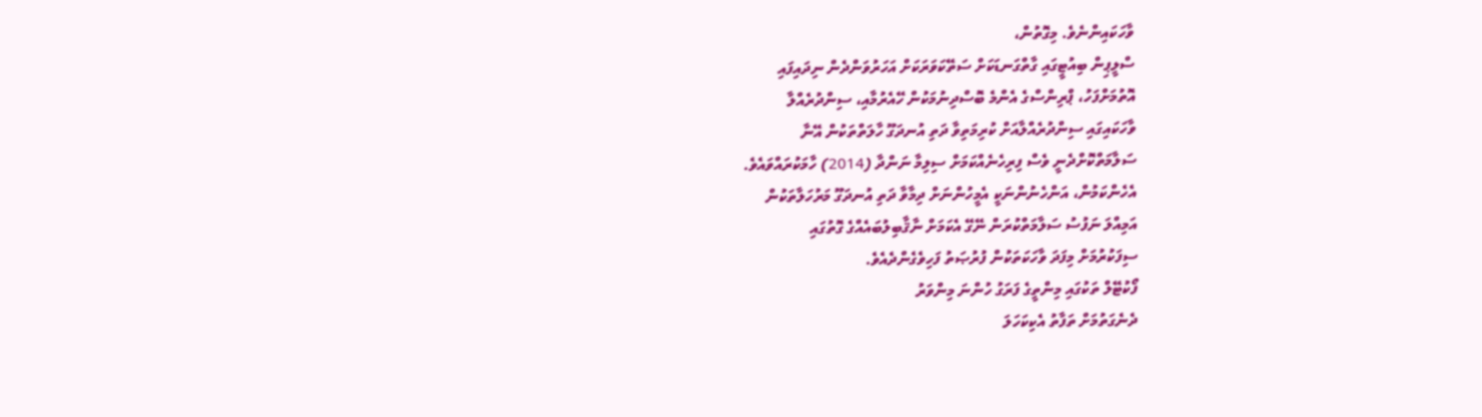ވާހަކައިންނެވެ. މިގޮތުން،
ސްލީޕިން ބިއުޓީގައި ގާތްގަނޑަކަށް ސަތޭކަވަރަކަށް އަހަރުވަންދެން ނިދައިފައި
އޮތުމަށްފަހު، ޕްރިންސްގެ އެންމެ ބޮސްދިނުމަކުން ހޭއެރުމާއި، ސިންދުރެއްލާ
ވާހަކައިގައި ސިންދުރެއްލާއަށް ކުރިމަތިވާ ދަތި އުނދަގޫ ހާލަތްތަކުން އޭނާ
ސަލާމަތްކޮށްދެނީ ވެސް ފިރިހެނެއްކަމަށް ސިލިމާ ނަންދާ (2014) ހާމަކުރައްވައެވެ.
އެހެންކަމުން، އަންހެނުންނަކީ އެމީހުންނަށް ދިމާވާ ދަތި އުނދަގޫ މަރުހަލާތަކުން
އަމިއްލަ ނަފުސު ސަލާމަތްކުރަން ނޭގޭ އެކަމަށް ނާޤާބިލުބައެއްގެ ގޮތުގައި
ސިފަކުރުމަށް މިފަދަ ވާހަކަތަކުން ފުރުޞަތު ފަހިވެގެންދެއެވެ.
ފޯކުޓޭލް ތަކުގައި މިންތީގެ ފަރަގު ހުންނަ މިންވަރު
ދެނެގަތުމަށް ތަފާތު އެކިކަހަލަ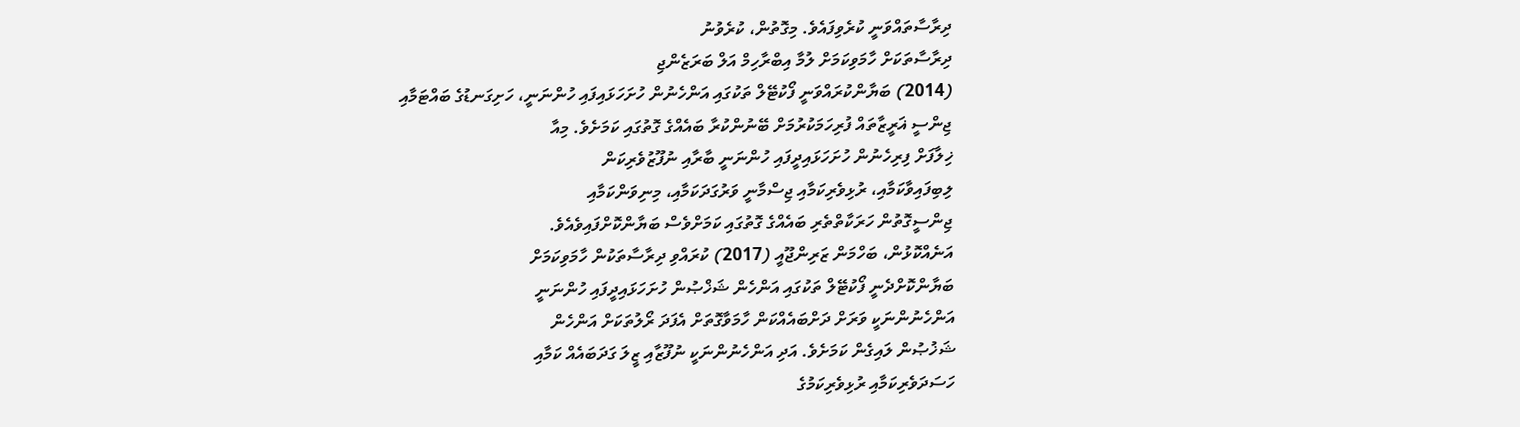ދިރާސާތައްވަނީ ކުރެވިފައެވެ. މިގޮތުން، ކުރެވުނު
ދިރާސާތަކަށް ހާމަވިކަމަށް ލުމާ އިބްރާހިމް އަލް ބަރަޒެންޖި
(2014) ބަޔާންކުރައްވަނީ ފޯކުޓޭލް ތަކުގައި އަންހެނުން ހުށަހަޅައިފައި ހުންނަނީ، ހަށިގަނޑުގެ ބައްޓަމާއި
ޖިންސީ ޣަރީޒާތައް ފުރިހަމަކުރުމަށް ބޭނުންކުރާ ބައެއްގެ ގޮތުގައި ކަމަށެވެ. މިއާ
ޚިލާފަށް ފިރިހެނުން ހުށަހަޅައިދީފައި ހުންނަނީ ބާރާއި ނުފޫޒުވެރިކަން
ލިބިފައިވާކަމާއި، ރުޅިވެރިކަމާއި ޖިސްމާނީ ވަރުގަދަކަމާއި، މިނިވަންކަމާއި
ޖިންސީގޮތުން ހަރަކާތްތެރި ބައެއްގެ ގޮތުގައި ކަމަށްވެސް ބަޔާންކޮށްފައިވެއެވެ.
އަނެއްކޮޅުން، ބަހްމަން ޒަރިންޖޫއީ (2017) ކުރައްވި ދިރާސާތަކުން ހާމަވިކަމަށް
ބަޔާންކޮށްދެނީ ފޯކުޓޭލް ތަކުގައި އަންހެން ޝަޚްޞުން ހުށަހަޅައިދީފައި ހުންނަނީ
އަންހެނުންނަކީ ވަރަށް ދަށްބައެއްކަން ހާމަވާގޮތަށް އެފަދަ ރޯލުތަކަށް އަންހެން
ޝަޚުޞުން ލައިގެން ކަމަށެވެ. އަދި އަންހެނުންނަކީ ނުފޫޒާއި ޒީލަ ގަދަބައެއް ކަމާއި
ހަސަދަވެރިކަމާއި ރުޅިވެރިކަމުގެ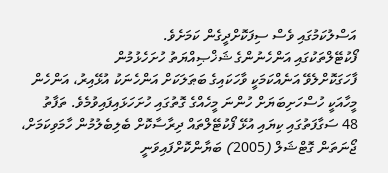އަސްލުކަމުގައި ވެސް ސިފަކޮށްދީގެން ކަމަށެވެ.
ފޯކުޓޭލްތަކުގައި އަންހެނުންގެ ޝަޚްޞިއްޔަތު ހުށަހެޅުމުން
ފާހަގަކޮށްލެވޭ އަނެއްކަމަކީ ވާހަކައިގެ ބަޠަލަކަށް އަންހެނަކު އުޅޭއިރު، އަންހެން
މީހާއަކީ ހުސްހަށިބަޔަށް ހުންނަ މީހެއްގެ ގޮތުގައި ހުށަހަޅައިފައިވުމެވެ. ތަފާތު
48 ސަގާފަތުގައި ކިޔައި އުޅޭ ފޯކުޓޭލްތައް ދިރާސާކޮށް ބެލިބެލުމުން ހާމަވިކަމަށް،
ޖޯނަތަން ގޮޓްޝަލް (2005) ބަޔާންކޮށްފައިވަނީ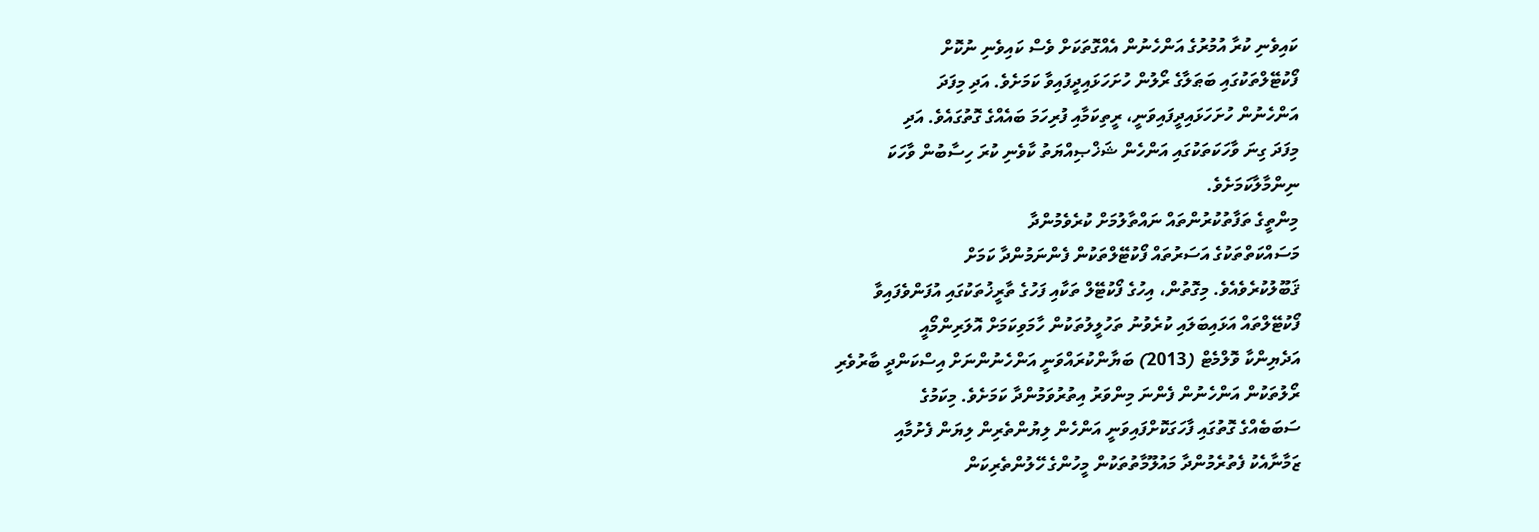ކައިވެނި ކުރާ އުމުރުގެ އަންހެނުން އެއްގޮތަކަށް ވެސް ކައިވެނި ނުކޮށް
ފޯކުޓޭލްތަކުގައި ބަޠަލާގެ ރޯލުން ހުށަހަޅައިދީފައިވާ ކަމަށެވެ. އަދި މިފަދަ
އަންހެނުން ހުށަހަޅައިދީފައިވަނީ، ރީތިކަމާއި ފުރިހަމަ ބައެއްގެ ގޮތުގައެވެ. އަދި
މިފަދަ ގިނަ ވާހަކަތަކުގައި އަންހެން ޝަޚްޞިއްޔަތު ކާވެނި ކުރަ ހިސާބުން ވާހަކަ
ނިންމާލާކަމަށެވެ.
މިންތީގެ ތަފާތުކުރުންތައް ނައްތާލުމަށް ކުރެވެމުންދާ
މަސައްކަތްތަކުގެ އަސަރުތައް ފޯކުޓޭލްތަކުން ފެންނަމުންދާ ކަމަށް
ޤަބޫލުކުރެވެއެވެ. މިގޮތުން، އިހުގެ ފޯކުޓޭލް ތަކާއި ފަހުގެ ތާރީޚުތަކުގައި އުފަންވެފައިވާ
ފޯކުޓޭލްތައް އަޅައިބަލައި ކުރެވުނު ތަހުލީލުތަކުން ހާމަވިކަމަށް އޮލަރިންމޯއީ
އަދެޔިންކާ ވޮލްމެޓް (2013) ބަޔާންކުރައްވަނީ އަންހެނުންނަށް އިސްކަންދީ ބާރުވެރި
ރޯލުތަކުން އަންހެނުން ފެންނަ މިންވަރު އިތުރުވަމުންދާ ކަމަށެވެ. މިކަމުގެ
ސަބަބެއްގެ ގޮތުގައި ފާހަގަކޮށްފައިވަނީ އަންހެން ލިޔުންތެރިން ލިޔަން ފެށުމާއި
ޒަމާނާއެކު ފެތުރެމުންދާ މައުލޫމާތުތަކުން މީހުންގެ ހޭލުންތެރިކަން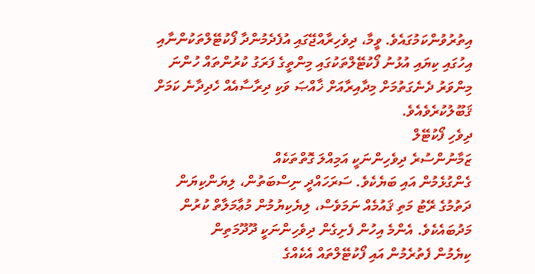އިތުރުވުންކަމުގައެވެ. ވީމާ، ދިވެހިރާއްޖޭގައި އުފެދެމުންދާ ފޯކުޓޭލްތަކުންނާއި
އިހުގައި ކިޔައި އުޅުނު ފޯކުޓޭލްތަކުގައި މިންތީގެ ފަރަގު ކުރުންތައް ހުންނަ
މިންވަރު ދެނެގަތުމަށް މިދާއިރާއަށް ޚާއްޞަ ވަކި ދިރާސާއެއް ހެދިދާނެ ކަމަށް
ޤަބޫލުކުރެވެއެވެ.
ދިވެހި ފޯކުޓޭލް
ޒަމާނުންސުރެ ދިވެހިންނަކީ އަމިއްލަ ގޮތްތަކެއް
ގެންގުޅެމުން އައި ބަޔެކެވެ. ސަރަހައްދީ ނިސްބަތުން، ލިޔަންކިޔަން
ދަތުމުގެ ރޭޓު މަތި ޤައުމެއް ނަމަވެސް، ލިޔެކިޔުމުން މުޢާމަލާތް ކުރުން
މަދުބައެކެވެ. އެންމެ އިހުން ފެށިގެން ދިވެހިންނަކީ ދޫދޫމަތިން
ކިޔެމުން ފެތުރެމުން އައި ފޯކުޓޭލްތައް އެކެއްގެ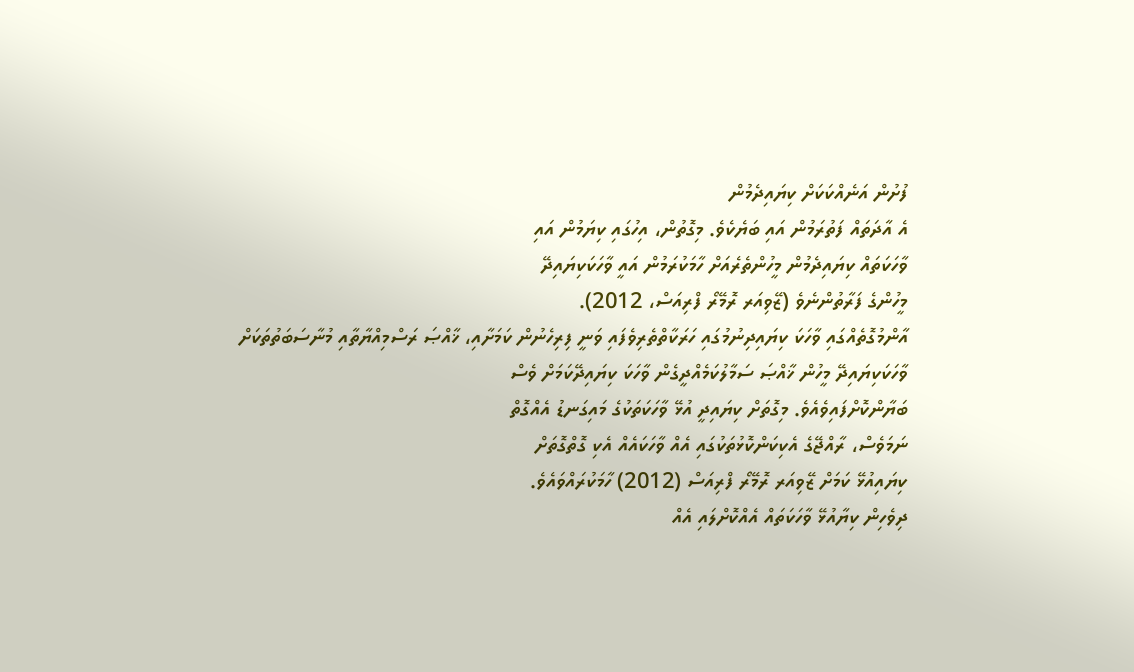ފުށުން އަނެއްކަކަށް ކިޔައިދެމުން
އެ އާދަތައް ފަތުރަމުން އައި ބަޔެކެވެ. މިގޮތުން، އިހުގައި ކިޔަމުން އައި
ވާހަކަތައް ކިޔައިދެމުން މީހުންތެރެއަށް ހާމަކުރަމުން އައީ ވާހަކަކިޔައިދޭ
މީހުންގެ ފަރާތުންނެވެ (ޒޭވިއަރ ރޮމޭރޯ ފްރިއަސް، 2012).
އާންމުގޮތެއްގައި ވާހަކަ ކިޔައިދިނުމުގައި ހަރަކާތްތެރިވެފައި ވަނީ ފިރިހެނުން ކަމަށާއި، ޚާއްޞަ ރަސްމިއްޔާތާއި މުނާސަބަތުތަކަށް
ވާހަކަކިޔައިދޭ މީހުން ޚާއްޞަ ސަމާލުކަމެއްދީގެން ވާހަކަ ކިޔައިދޭކަމަށް ވެސް
ބަޔާންކޮށްފައިވެއެވެ. މިގޮތަށް ކިޔައިދީ އުޅޭ ވާހަކަތަކުގެ މައިގަނޑު އެއްގޮތް
ނަމަވެސް، ރާއްޖޭގެ އެކިކަންކޮޅުތަކުގައި އެއް ވާހަކައެއް އެކި ގޮތްގޮތަށް
ކިޔައިއުޅޭ ކަމަށް ޒޭވިއަރ ރޮމޭރޯ ފްރިއަސް (2012) ހާމަކުރައްވައެވެ.
ދިވެހިން ކިޔާއުޅޭ ވާހަކަތައް އެއްކޮށްލައި އެއް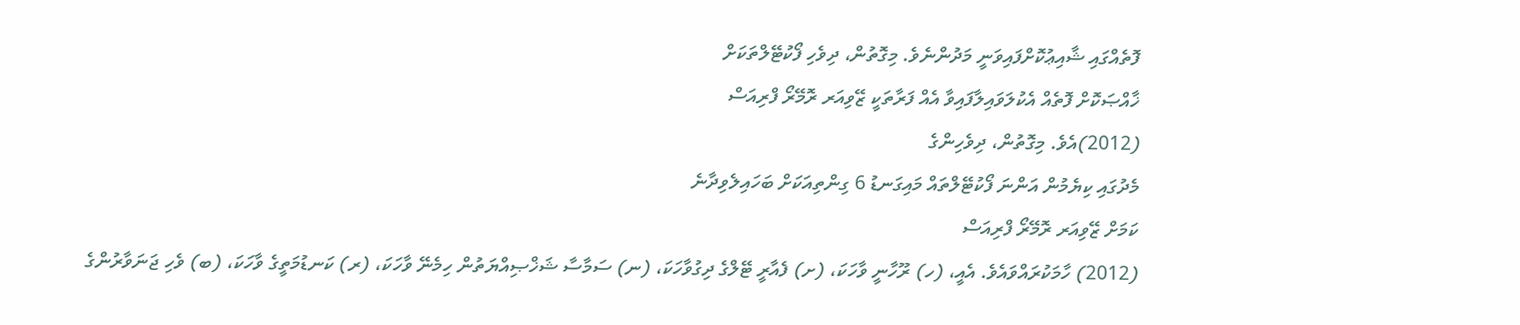ފޮތެއްގައި ޝާއިޢުކޮށްފައިވަނީ މަދުންނެވެ. މިގޮތުން، ދިވެހި ފޯކުޓޭލްތަކަށް
ޚާއްޞަކޮށް ފޮތެއް އެކުލަވައިލާފައިވާ އެއް ފަރާތަކީ ޒޭވިއަރ ރޮމޭރޯ ފްރިއަސް
(2012)އެވެ. މިގޮތުން، ދިވެހިންގެ
މެދުގައި ކިޔެމުން އަންނަ ފޯކުޓޭލްތައް މައިގަނޑު 6 ގިންތިއަކަށް ބަހައިލެވިދާނެ
ކަމަށް ޒޭވިއަރ ރޮމޭރޯ ފްރިއަސް
(2012) ހާމަކުރައްވައެވެ. އެއީ، (ހ) ރޫހާނީ ވާހަކަ، (ށ) ފެއާރީ ޓޭލްގެ ދިގުވާހަކަ، (ނ) ސަމާސާ ޝަޚްޞިއްޔަތުން ހިމެނޭ ވާހަކަ، (ރ) ކަނޑުމަތީގެ ވާހަކަ، (ބ) ވެހި ޖަނަވާރުންގެ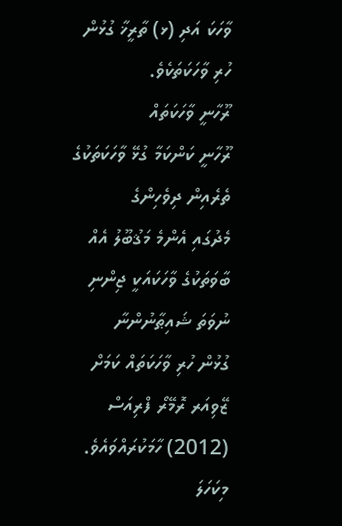ވާހަކަ އަދި (ޅ) ތާރީޚާ ގުޅުން ހުރި ވާހަކަތަކެވެ.
ރޫހާނީ ވާހަކަތައް
ރޫހާނީ ކަންކަމާ ގުޅޭ ވާހަކަތަކުގެ ތެރެއިން ދިވެހިންގެ
މެދުގައި އެންމެ މަޤުބޫލު އެއް ބާވަތަކުގެ ވާހަކައަކީ ޖިންނި ނުވަތަ ޝައިޠާނުންނާ
ގުޅުން ހުރި ވާހަކަތައް ކަމަށް ޒޭވިއަރ ރޮމޭރޯ ފްރިއަސް
(2012) ހާމަކުރައްވައެވެ. މިކަހަލަ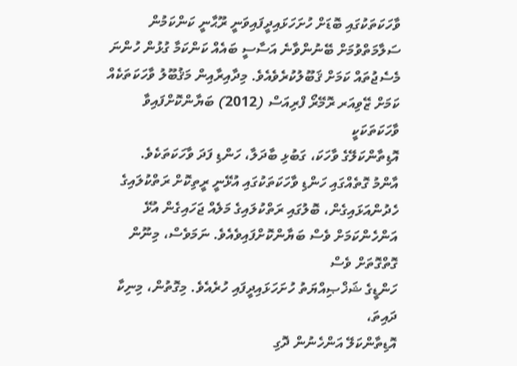ވާހަކަތަކުގައި ބޮޑަށް ހުށަހަޅައިދީފައިވަނީ ރޫޙާނީ ކަންކަމުން ސަލާމަތްވުމަށް ބޭނުންވާނެ އަސާސީ ބައެއް ކަންކަމާ ގުޅުން ހުންނަ މެސެޖުތައް ކަމަށް ޤަބޫލުކުރެވެއެވެ. މިދާއިރާއިން މަޤުބޫލު ވާހަކަތަކެއް
ކަމަށް ޒޭވިއަރ ރޮމޭރޯ ފްރިއަސް (2012) ބަޔާންކޮށްފައިވާ ވާހަކަތަކަކީ
އޮޑިތާންކަލޭގެ ވާހަކަ، ގަބުޅި ބާދަލާ، ހަންޑި ފަދަ ވާހަކަތަކެވެ.
އާންމު ގޮތެއްގައި ހަންޑި ވާހަކަތަކުގައި އުޅޭނީ ރީތިކޮށް ރަތްކުލައިގެ
ހެދުންއަޅައިގެން، ބޮލުގައި ރަތްކުލައިގެ މަލެއް ޖަހައިގެން އުޅޭ
އަންހެންކަމަށް ވެސް ބަޔާންކޮށްފައިވެއެވެ. ނަމަވެސް، މިނޫން ގޮތްގޮތަށް ވެސް
ހަންޑީގެ ޝަޚްޞިއްޔަތު ހުށަހަޅައިދީފައި ހުރެއެވެ. މިގޮތުން، މިނިކާ ދައިތަ،
އޮޑިތާންކަލޭ އަންހެނުން ދޮގި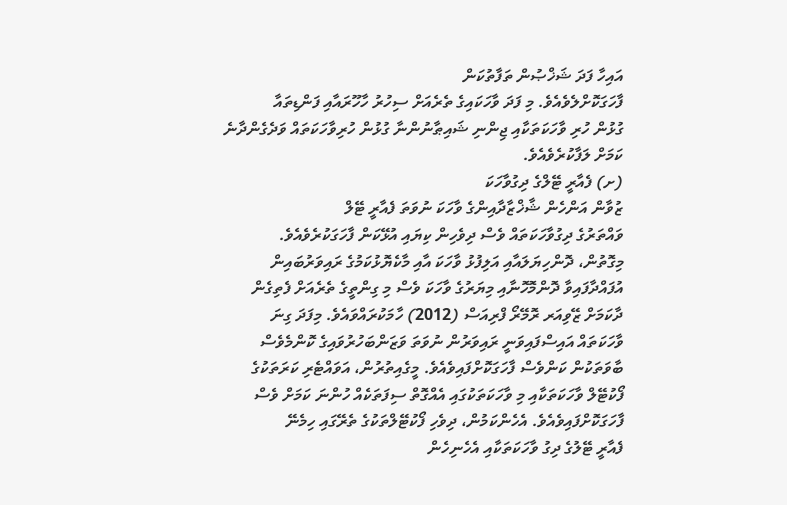އައިހާ ފަދަ ޝަޚްޞުން ތަފާތުކަން
ފާހަގަކޮށްލެވެއެވެ. މި ފަދަ ވާހަކައިގެ ތެރެއަށް ސިހުރު ހާހޫރައާއި ފަންޑިތައާ
ގުޅުން ހުރި ވާހަކަތަކާއި ޖިންނި ޝައިޠާނުންނާ ގުޅުން ހުރިވާހަކަތައް ވަދެގެންދާނެ
ކަމަށް ލަފާކުރެވެއެވެ.
(ށ) ފެއާރީ ޓޭލްގެ ދިގުވާހަކަ
ޒުވާން އަންހެން ޝާޚްޒާދާއިންގެ ވާހަކަ ނުވަތަ ފެއާރީ ޓޭލް
ވައްތަރުގެ ދިގުވާހަކަތައް ވެސް ދިވެހިން ކިޔައި އުޅޭކަން ފާހަގަކުރެވެއެވެ.
މިގޮތުން، ދޮންހިޔަލައާއި އަލިފުޅު ވާހަކަ އާއި މާކެޔޮޅުކަމުގެ ރައިވަރުބައިން
އުފައްދާފައިވާ ދޮންމޮހޮނާއި މިޔަރުގެ ވާހަކަ ވެސް މި ގިންތީގެ ތެރެއަށް ފެތިގެން
ދާކަމަށް ޒޭވިއަރ ރޮމޭރޯ ފްރިއަސް (2012) ހާމަކުރައްވައެވެ. މިފަދަ ގިނަ
ވާހަކަތައް އައިސްފައިވަނީ ރައިވަރުން ނުވަތަ ވަޒަންބަހުރުވައިގެ ކޮންމެވެސް
ބާވަތަކުން ކަންވެސް ފާހަގަކޮށްފައިވެއެވެ. މީގެއިތުރުން، އަވައްޓެރި ކަރަތަކުގެ
ފޯކުޓޭލް ވާހަކަތަކާއި މި ވާހަކަތަކުގައި އެއްގޮތް ސިފަތަކެއް ހުންނަ ކަމަށް ވެސް
ފާހަގަކޮށްފައިވެއެވެ. އެހެންކަމުން، ދިވެހި ފޯކުޓޭލްތަކުގެ ތެރޭގައި ހިމެނޭ
ފެއާރީ ޓޭލުގެ ދިގު ވާހަކަތަކާއި އެހެނިހެން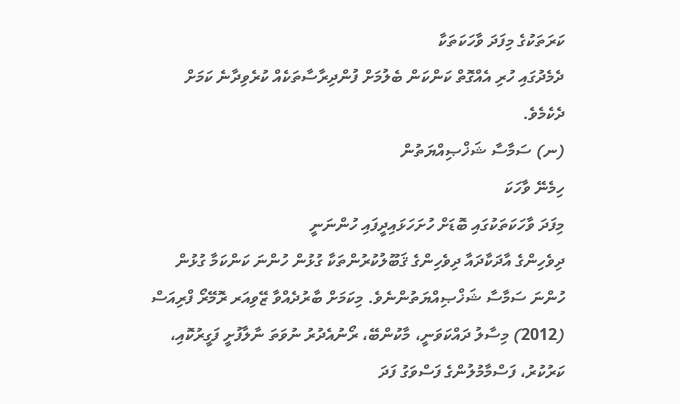ކަރަތަކުގެ މިފަދަ ވާހަކަތަކާ
ދެމެދުގައި ހުރި އެއްގޮތް ކަންކަން ބެލުމަށް ފުންދިރާސާތަކެއް ކުރެވިދާނެ ކަމަށް
ދެކެމެވެ.
(ނ) ސަމާސާ ޝަޚްޞިއްޔަތުން
ހިމެނޭ ވާހަކަ
މިފަދަ ވާހަކަތަކުގައި ބޮޑަށް ހުށަހަޅައިދީފައި ހުންނަނީ
ދިވެހިންގެ އާދަކާދައާ ދިވެހިންގެ ޤަބޫލުކުރުންތަކާ ގުޅުން ހުންނަ ކަންކަމާ ގުޅުން
ހުންނަ ސަމާސާ ޝަޚްޞިއްޔަތުންނެވެ. މިކަމަށް ބާރުދެއްވާ ޒޭވިއަރ ރޮމޭރޯ ފްރިއަސް
(2012) މިސާލު ދައްކަވަނީ، މާކުންބޭ، ރޯނުއެދުރު ނުވަތަ ނާލާފުށީ ފަގީރުކޮއި،
ކަރުކުރު، ފަސްމާމުލުންގެ ފަސްވަގު ފަދަ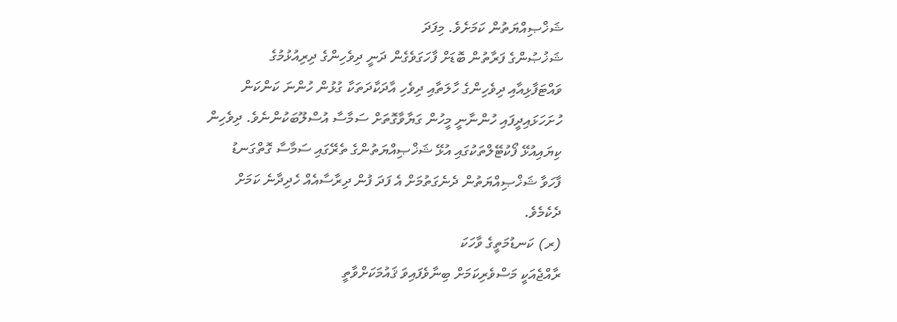ޝަޚްޞިއްޔަތުން ކަމަށެވެ. މިފަދަ
ޝަޚުޞުންގެ ފަރާތުން ބޮޑަށް ފާހަގަވެގެން ދަނީ ދިވެހިންގެ ދިރިއުޅުމުގެ
ވައްޓަފާޅިއާއި ދިވެހިންގެ ހާލަތާއި ދިވެހި އާދަކާދަތަކާ ގުޅުން ހުންނަ ކަންކަން
ހުށަހަޅައިދީފައި ހުންނާނީ މީހުން ގަޔާވާގޮތަށް ސަމާސާ އުސްލޫބަކުންނެވެ. ދިވެހިން
ކިޔައިއުޅޭ ފޯކުޓޭލްތަކުގައި އުޅޭ ޝަޚްޞިއްޔަތުންގެ ތެރޭގައި ސަމާސާ ގޮތްގަނޑު
ފާހަވާ ޝަޚްޞިއްޔަތުން ދެނެގަތުމަށް އެ ފަދަ ފުން ދިރާސާއެއް ހެދިދާނެ ކަމަށް
ދެކެމެވެ.
(ރ) ކަނޑުމަތީގެ ވާހަކަ
ރާއްޖެއަކީ މަސްވެރިކަމަށް ބިނާވެފައިވަ ޤައުމަކަށްވާތީ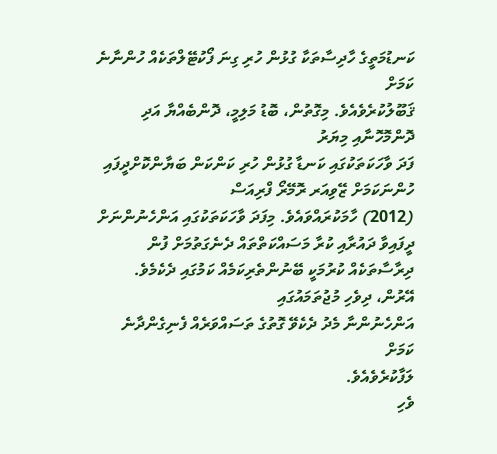ކަނޑުމަތީގެ ހާދިސާތަކާ ގުޅުން ހުރި ގިނަ ފޯކުޓޭލްތަކެއް ހުންނާނެ ކަމަށް
ޤަބޫލުކުރެވެއެވެ. މިގޮތުން، ބޮޑު މަލިމީ، ދޮންބެއްޔާ އަދި ދޮންމޮހޮނާއި މިޔަރު
ފަދަ ވާހަކަތަކުގައި ކަނޑާ ގުޅުން ހުރި ކަންކަން ބަޔާންކޮށްދީފައި ހުންނަކަމަށް ޒޭވިއަރ ރޮމޭރޯ ފްރިއަސް
(2012) ހާމަކުރައްވައެވެ. މިފަދަ ވާހަކަތަކުގައި އަންހެނުންނަށް ދީފައިވާ ދައުރާއި ކުރާ މަސައްކަތްތައް ދެނެގަތުމަށް ފުން ދިރާސާތަކެއް ކުރުމަކީ ބޭނުންތެރިކަމެއް ކަމުގައި ދެކެމެވެ. އޭރުން، ދިވެހި މުޖުތަމައުގައި
އަންހެނުންނާ މެދު ދެކެވޭ ގޮތުގެ ތަސައްވަރެއް ފެނިގެންދާނެ ކަމަށް
ލަފާކުރެވެއެވެ.
ވެހި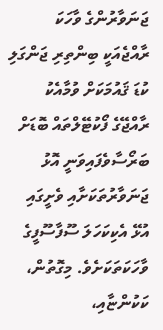ޖަނަވާރުންގެ ވާހަކަ
ރާއްޖެއަކީ ބިންތިރި ޖަންގަލި ކުޑަ ޤައުމަކަށް ވުމާއެކު
ރާއްޖޭގެ ފޯކުޓޭލްތައް ބޮޑަށް ބަރޯސާވެފައިވަނީ އޮޅު ޖަނަވާރުތަކަށާއި ވެށީގައި
އުޅޭ އެކިކަހަލަ ސޫފާސޫފީގެ ވާހަކަތަކަށެވެ. މިގޮތުން، ކަކުންޏާއި،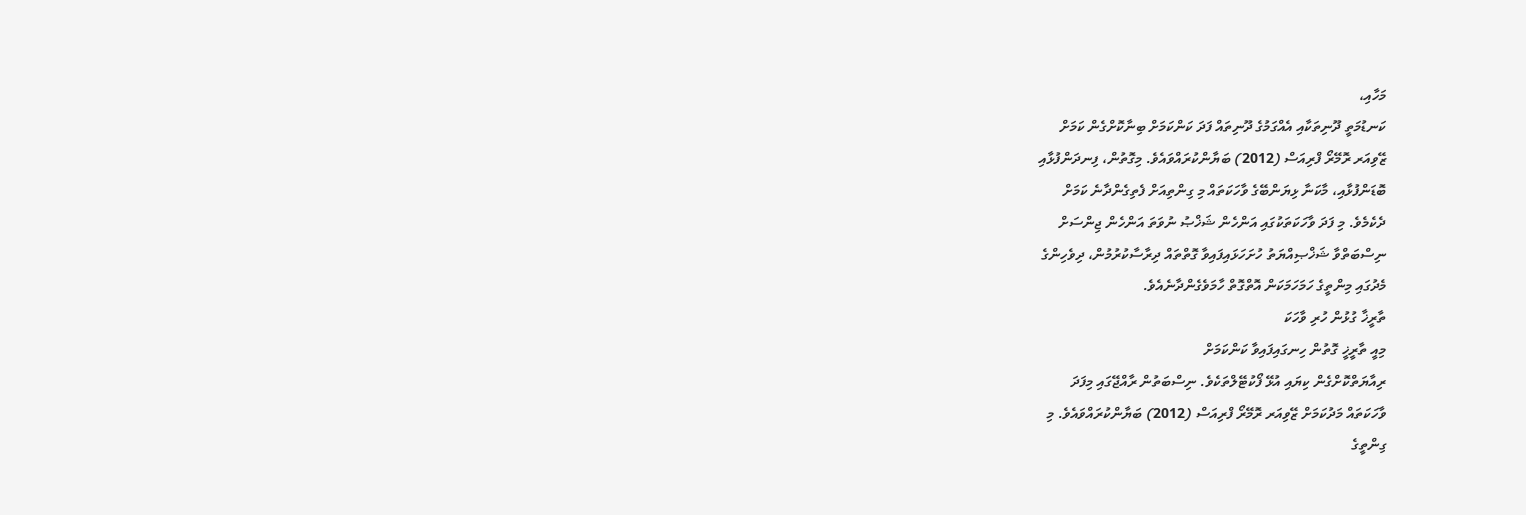މަހާއި،
ކަނޑުމަތީ ދޫނިތަކާއި އެއްގަމުގެ ދޫނިތައް ފަދަ ކަންކަމަށް ބިނާކޮށްގެން ކަމަށް
ޒޭވިއަރ ރޮމޭރޯ ފްރިއަސް (2012) ބަޔާންކުރައްވައެވެ. މިގޮތުން، ފިނދަންފުޅާއި
ބޮޑަންފުޅާއި، މާކަނާ ޅިޔަންބޭގެ ވާހަކަތައް މި ގިންތިއަށް ފެތިގެންދާނެ ކަމަށް
ދެކެމެވެ. މި ފަދަ ވާހަކަތަކުގައި އަންހެން ޝަޚްޞު ނުވަތަ އަންހެން ޖިންސަށް
ނިސްބަތްވާ ޝަޚްޞިއްޔަތު ހުށަހަޅައިފައިވާ ގޮތްތައް ދިރާސާކުރުމުން، ދިވެހިންގެ
މެދުގައި މިންތީގެ ހަމަހަމަކަން އޮތްގޮތް ހާމަވެގެންދާނެއެވެ.
ތާރީޚާ ގުޅުން ހުރި ވާހަކަ
މިއީ ތާރީޚީ ގޮތުން ހިނގައިފައިވާ ކަންކަމަށް
ރިއާޔަތްކޮށްގެން ކިޔައި އުޅޭ ފޯކުޓޭލްތަކެވެ. ނިސްބަތުން ރާއްޖޭގައި މިފަދަ
ވާހަކަތައް މަދުކަމަށް ޒޭވިއަރ ރޮމޭރޯ ފްރިއަސް (2012) ބަޔާންކުރައްވައެވެ. މި
ގިންތީގެ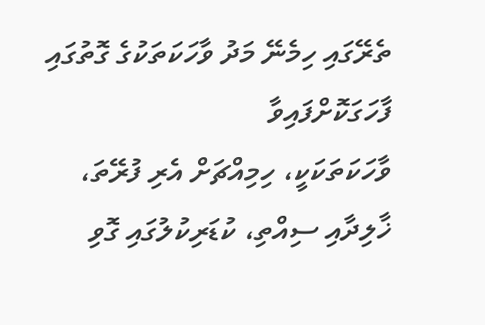ތެރޭގައި ހިމެނޭ މަދު ވާހަކަތަކުގެ ގޮތުގައި ފާހަގަކޮށްފައިވާ
ވާހަކަތަކަކީ، ހިމިއްޗަށް އެރި ފުރޭތަ، ޚާލިދާއި ސިއްތި، ކުޑަރިކުލުގައި ގޮވި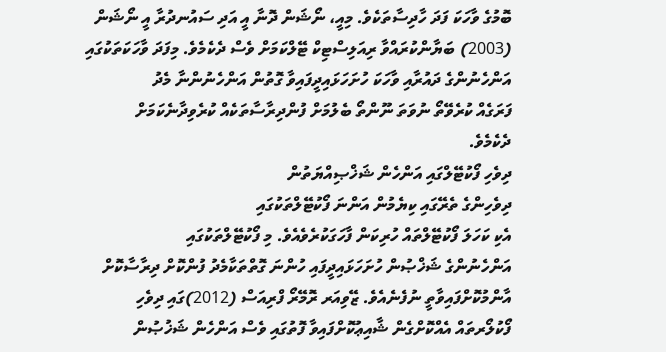ބޮމުގެ ވާހަކަ ފަދަ ހާދިސާތަކެވެ. މިއީ، ނޯޝަން ދޮނާ އީ އަދި ސައުނދުރާ އީ ނޯޝަން
(2003) ބަޔާންކުރައްވާ ރިއަލިސްޓިކް ޓޭލްކަމަށް ވެސް ދެކެމެވެ. މިފަދަ ވާހަކަތަކުގައި
އަންހެނުންގެ ދައުރާއި ވާހަކަ ހުށަހަޅައިދީފައިވާ ގޮތުން އަންހެނުންނާ މެދު
ފަރަގެއް ކުރެވޭތޯ ނުވަތަ ނޫންތޯ ބެލުމަށް ފުންދިރާސާތަކެއް ކުރެވިދާނެކަމަށް
ދެކެމެވެ.
ދިވެހި ފޯކުޓޭލްގައި އަންހެން ޝަޚްޞިއްޔަތުން
ދިވެހިންގެ ތެރޭގައި ކިޔެމުން އަންނަ ފޯކުޓޭލްތަކުގައި
އެކި ކަހަލަ ފޯކުޓޭލްތައް ހުރިކަން ފާހަގަކުރެވެއެވެ. މި ފޯކުޓޭލްތަކުގައި
އަންހެނުންގެ ޝަޚްޞުން ހުށަހަޅައިދީފައި ހުންނަ ގޮތްތަކާމެދު ފުންކޮށް ދިރާސާކޮށް
އާންމުކޮށްފައިވާތީ ނުފެނެއެވެ. ޒޭވިއަރ ރޮމޭރޯ ފްރިއަސް (2012)ގައި ދިވެހި
ފޯކުލޯރތައް އެއްކޮށްގެން ޝާއިޢުކޮށްފައިވާ ފޮތުގައި ވެސް އަންހެން ޝަޚުޞުން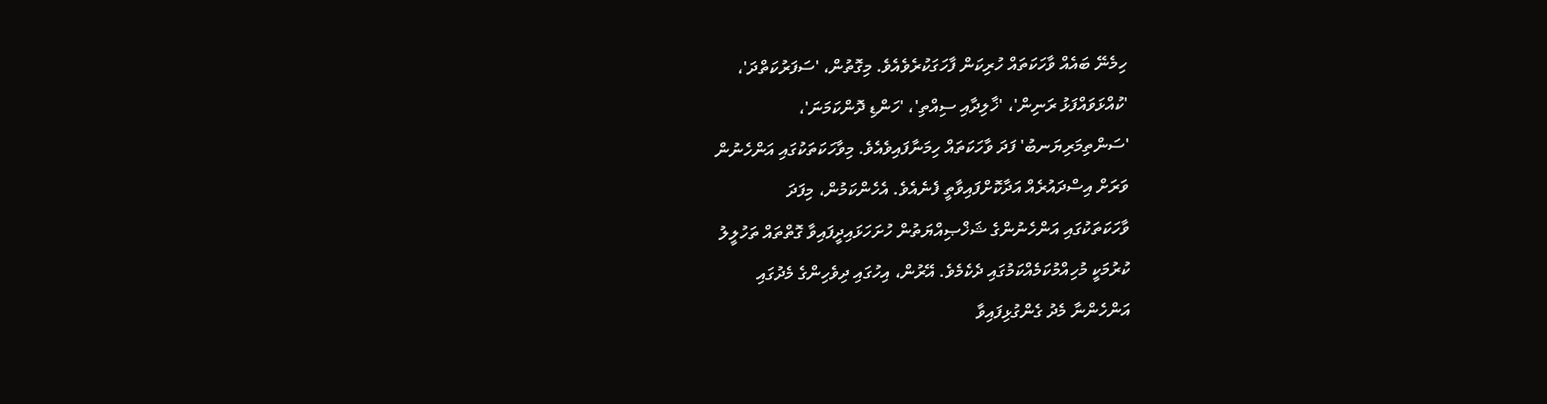ހިމެނޭ ބައެއް ވާހަކަތައް ހުރިކަން ފާހަގަކުރެވެއެވެ. މިގޮތުން، 'ސަފަރުކަތްދަ'،
'ކުއްޅަވައްފަޅު ރަނިން'، 'ޚާލިދާއި ސިއްތި'، 'ހަންޑި ދޮންކަމަނަ'،
'ސަންތިމަރިޔަނބު' ފަދަ ވާހަކަތައް ހިމަނާފައިވެއެވެ. މިވާހަކަތަކުގައި އަންހެނުން
ވަރަށް އިސްދައުރެއް އަދާކޮށްފައިވާތީ ފެނެއެވެ. އެހެންކަމުން، މިފަދަ
ވާހަކަތަކުގައި އަންހެނުންގެ ޝަޚްޞިއްޔަތުން ހުށަހަޅައިދީފައިވާ ގޮތްތައް ތަހުލީލު
ކުރުމަކީ މުހިއްމުކަމެއްކަމުގައި ދެކެމެވެ. އޭރުން، އިހުގައި ދިވެހިންގެ މެދުގައި
އަންހެންނާ މެދު ގެންގުޅިފައިވާ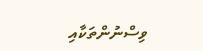ވިސްނުންތަކާއި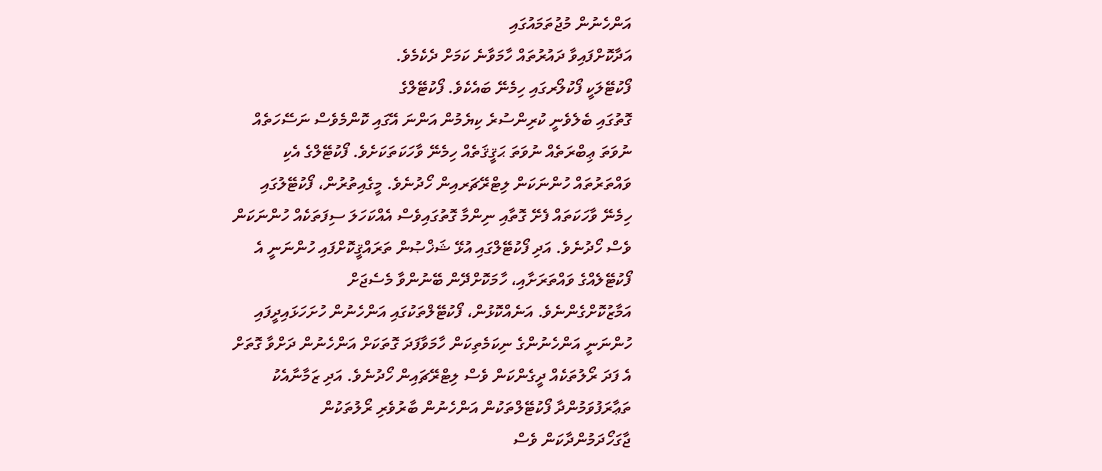އަންހެނުން މުޖުތަމައުގައި
އަދާކޮށްފައިވާ ދައުރުތައް ހާމަވާނެ ކަމަށް ދެކެމެވެ.
ފޯކުޓޭލަކީ ފޯކުލޯރގައި ހިމެނޭ ބައެކެވެ. ފޯކުޓޭލްގެ
ގޮތުގައި ބެލެވެނީ ކުރިންސުރެ ކިޔެމުން އަންނަ އޭގައި ކޮންމެވެސް ނަސޭހަތެއް
ނުވަތަ ޢިބްރަތެއް ނުވަތަ ޙަޤީޤަތެއް ހިމެނޭ ވާހަކަތަކަށެވެ. ފޯކުޓޭލްގެ އެކި
ވައްތަރުތައް ހުންނަކަން ލިޓްރޭޗަރއިން ހޯދުނެވެ. މީގެއިތުރުން، ފޯކުޓޭލުގައި
ހިމެނޭ ވާހަކަތައް ފެށޭ ގޮތާއި ނިންމާ ގޮތުގައިވެސް އެއްކަހަލަ ސިފަތަކެއް ހުންނަކަން
ވެސް ހޯދުނެވެ. އަދި ފޯކުޓޭލްގައި އުޅޭ ޝަޚްޞުން ތަރައްޤީކޮށްފައި ހުންނަނީ އެ
ފޯކުޓޭލެއްގެ ވައްތަރަށާއި، ހާމަކޮށްދޭން ބޭނުންވާ މެސެޖަށް
އަމާޒުކޮށްގެންނެވެ. އަނެއްކޮޅުން، ފޯކުޓޭލްތަކުގައި އަންހެނުން ހުށަހަޅައިދީފައި
ހުންނަނީ އަންހެނުންގެ ނިކަމެތިކަން ހާމަވާފަދަ ގޮތަކަށް އަންހެނުން ދަށްވާ ގޮތަށް
އެ ފަދަ ރޯލުތަކެއް ދީގެންކަން ވެސް ލިޓްރޭޗައިން ހޯދުނެވެ. އަދި ޒަމާނާއެކު
ތަޢާރަފުވަމުންދާ ފޯކުޓޭލްތަކުން އަންހެނުން ބާރުވެރި ރޯލުތަކުން
ޖާގަހޯދަމުންދާކަން ވެސް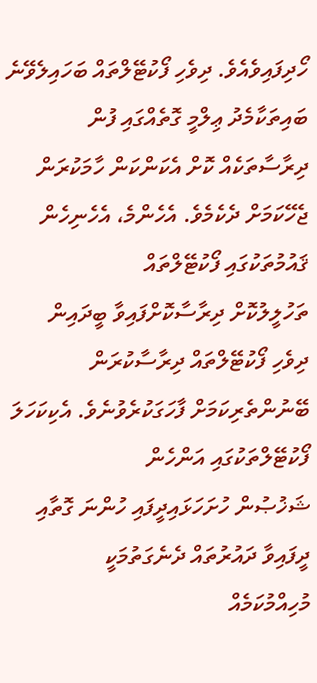ހޯދިފައިވެއެވެ. ދިވެހި ފޯކުޓޭލްތައް ބަހައިލެވޭނެ
ބައިތަކާމެދު ޢިލްމީ ގޮތެއްގައި ފުން ދިރާސާތަކެއް ކޮށް އެކަންކަން ހާމަކުރަން
ޖެހޭކަމަށް ދެކެމެވެ. އެހެންމެ، އެހެނިހެން ޤައުމުތަކުގައި ފޯކުޓޭލްތައް
ތަހުލީލުކޮށް ދިރާސާކޮށްފައިވާ ބީދައިން ދިވެހި ފޯކުޓޭލްތައް ދިރާސާކުރަން
ބޭނުންތެރިކަމަށް ފާހަގަކުރެވުނެވެ. އެކިކަހަލަ ފޯކުޓޭލްތަކުގައި އަންހެން
ޝަޚުޞުން ހުށަހަޅައިދީފައި ހުންނަ ގޮތާއި ދީފައިވާ ދައުރުތައް ދެނެގަތުމަކީ
މުހިއްމުކަމެއް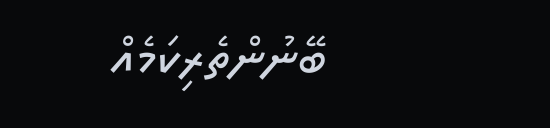ބޭނުންތެރިކަމެއް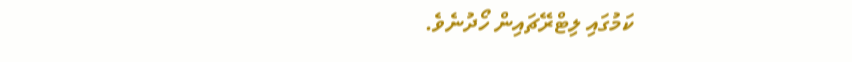ކަމުގައި ލިޓްރޭޗައިން ހޯދުނެވެ.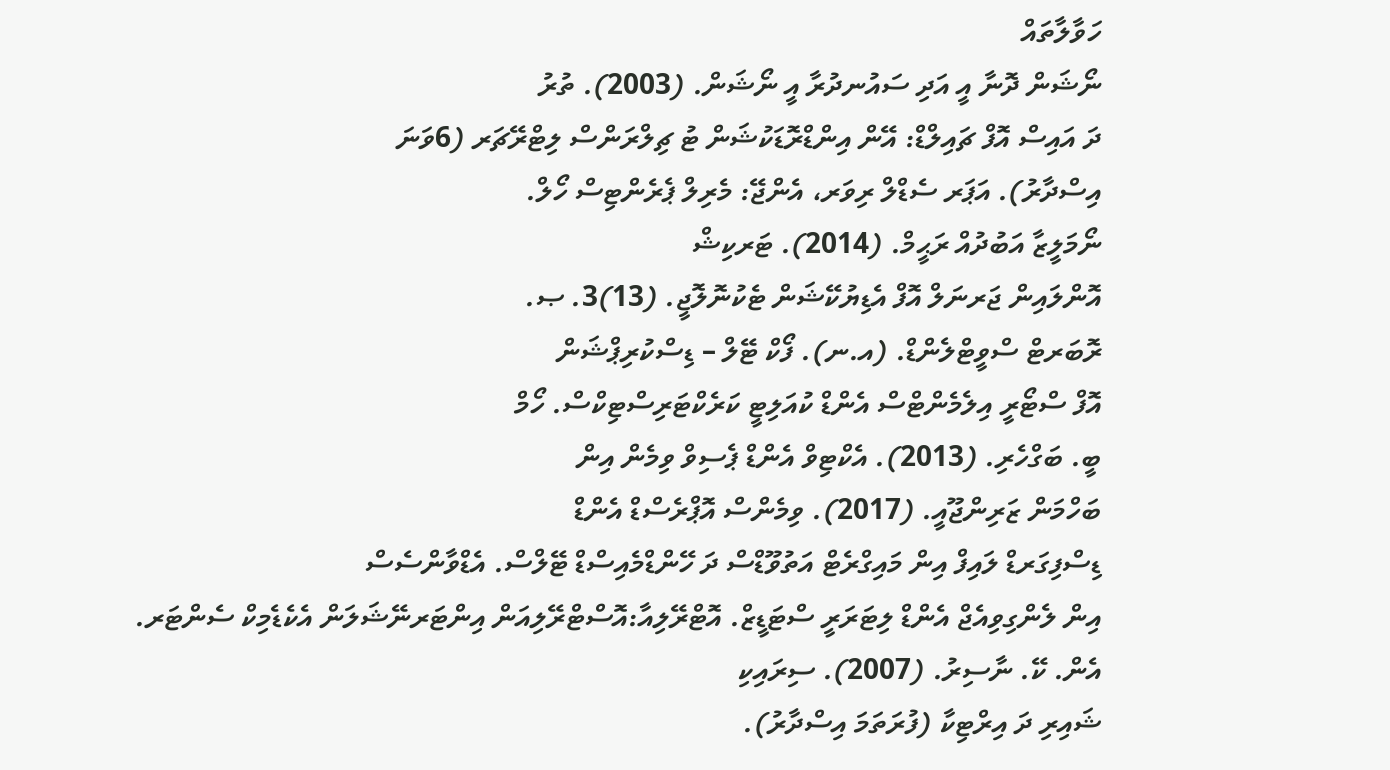ހަވާލާތައް
ނޯޝަން ދޮނާ އީ އަދި ސައުނދުރާ އީ ނޯޝަން. (2003). ތުރު
ދަ އައިސް އޮފް ޗައިލްޑް: އޭން އިންޑްރޮޑަކުޝަން ޓު ޗިލްރަންސް ލިޓްރޭޗަރ (6ވަނަ
އިސްދާރު). އަޕަރ ސެޑްލް ރިވަރ، އެންޖޭ: މެރިލް ޕެރެންޓިސް ހޯލް.
ނޯމަލީޒާ އަބުދުއް ރަޙީމް. (2014). ޓަރކިޝް
އޮންލައިން ޖަރނަލް އޮފް އެޑިޔުކޭޝަން ޓެކުނޮލޮޖީ. (13)3. ޞ.
ރޮބަރޓް ސްވީޓްލެންޑް. (އ.ނ). ފޯކް ޓޭލް – ޑިސްކުރިޕްޝަން
އޮފް ސްޓޯރީ އިލެމެންޓްސް އެންޑް ކުއަލިޓީ ކަރެކްޓަރިސްޓިކްސް. ހޯމް
ބީ. ބަގްހެރި. (2013). އެކްޓިވް އެންޑް ޕެސިވް ވިމެން އިން
ބަހްމަން ޒަރިންޖޫއީ. (2017). ވިމެންސް އޮޕްރެސްޑް އެންޑް
ޑިސްފިގަރޑް ލައިފް އިން މައިގްރެޓް އަތުވޫޑްސް ދަ ހޭންޑްމެއިސްޑް ޓޭލްސް. އެޑްވާންސެސް
އިން ލެންގިވިއެޖް އެންޑް ލިޓަރަރީ ސްޓަޑީޒް. އޮޓްރޭލިއާ:އޮސްޓްރޭލިއަން އިންޓަރނޭޝަލަން އެކެޑެމިކް ސެންޓަރ.
އެން. ކޭ. ނާސިރު. (2007). ސިރައިކި
ޝައިރި ދަ އިރްޓިކާ (ފުރަތަމަ އިސްދާރު).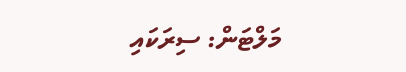މަލްޓަން: ސިރަކައި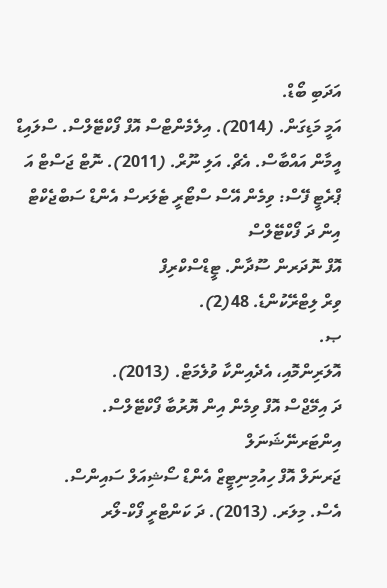އަދަބި ބޯޑް.
އަމީ މަޑިގަން. (2014). އިލެމެންޓްސް އޮފް ފޯކްޓޭލްސް. ސްލައިޑް
އީމާން އައްބާސް. އެޗް. އަލި ނޫރް. (2011). ނޮޓް ޖަސްޓް އަ
ޕްރެޓީ ފޭސް: ވިމެން އޭސް ސްޓޯރީ ޓެލަރސް އެންޑް ސަބްޖެކްޓް އިން ދަ ފޯކްޓޭލްސް
އޮފް ނޮދަރން ސޫދާން. ޓީޑްސްކްރިފް
ވިރް ލިޓްރޭކުންޑެ. 48(2).
ޞ.
އޮލަރިންމޮއި، އެދެއިންކާ ވުލެމަޓް. (2013).
ދަ އިމޭޖްސް އޮފް ވިމެން އިން ޔޮރުބާ ފޯކްޓޭލްސް. އިންޓަރނޭޝަނަލް
ޖަރނަލް އޮފް ހިއުމިނިޓީޒް އެންޑް ސޯޝިއަލް ސައިންސް.
އެސް. މިލަރ. (2013). ދަ ކަންޓްރީ ފޯކް-ލޯރ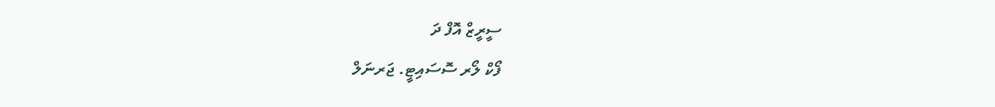ސީރީޒް އޮފް ދަ
ފޯކް ލޯރ ސޮސައިޓީ. ޖަރނަލް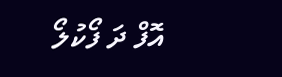އޮފް ދަ ފޯކުލޯ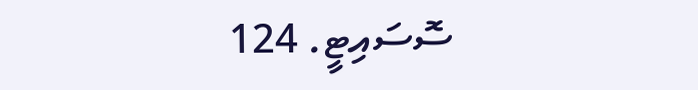ސޮސައިޓީ. 124